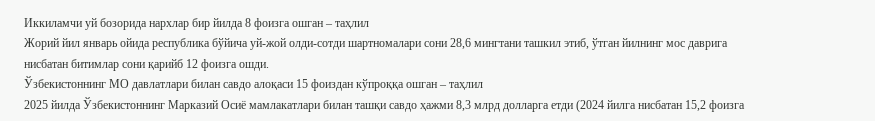Иккиламчи уй бозорида нархлар бир йилда 8 фоизга ошган – таҳлил
Жорий йил январь ойида республика бўйича уй-жой олди-сотди шартномалари сони 28,6 мингтани ташкил этиб, ўтган йилнинг мос даврига нисбатан битимлар сони қарийб 12 фоизга ошди.
Ўзбекистоннинг МО давлатлари билан савдо алоқаси 15 фоиздан кўпроққа ошган – таҳлил
2025 йилда Ўзбекистоннинг Марказий Осиё мамлакатлари билан ташқи савдо ҳажми 8,3 млрд долларга етди (2024 йилга нисбатан 15,2 фоизга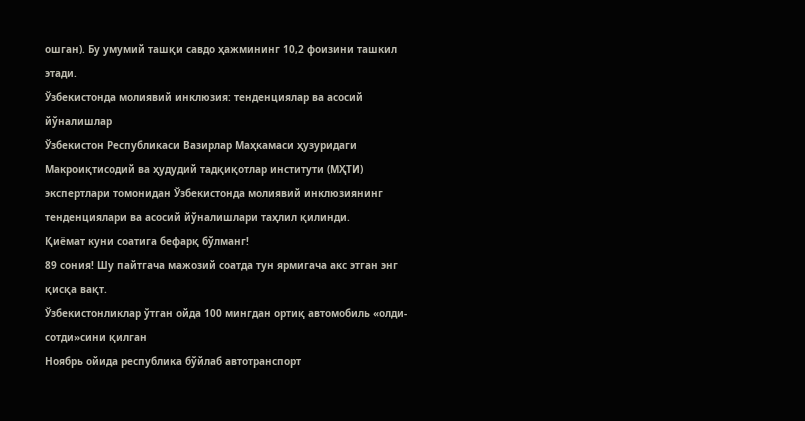ошган). Бу умумий ташқи савдо ҳажмининг 10,2 фоизини ташкил этади.
Ўзбекистонда молиявий инклюзия: тенденциялар ва асосий йўналишлар
Ўзбекистон Республикаси Вазирлар Маҳкамаси ҳузуридаги Макроиқтисодий ва ҳудудий тадқиқотлар институти (МҲТИ) экспертлари томонидан Ўзбекистонда молиявий инклюзиянинг тенденциялари ва асосий йўналишлари таҳлил қилинди.
Қиёмат куни соатига бефарқ бўлманг!
89 сония! Шу пайтгача мажозий соатда тун ярмигача акс этган энг қисқа вақт.
Ўзбекистонликлар ўтган ойда 100 мингдан ортиқ автомобиль «олди-сотди»сини қилган
Ноябрь ойида республика бўйлаб автотранспорт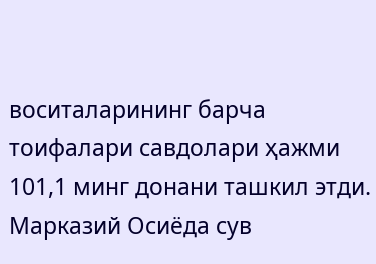воситаларининг барча тоифалари савдолари ҳажми 101,1 минг донани ташкил этди.
Марказий Осиёда сув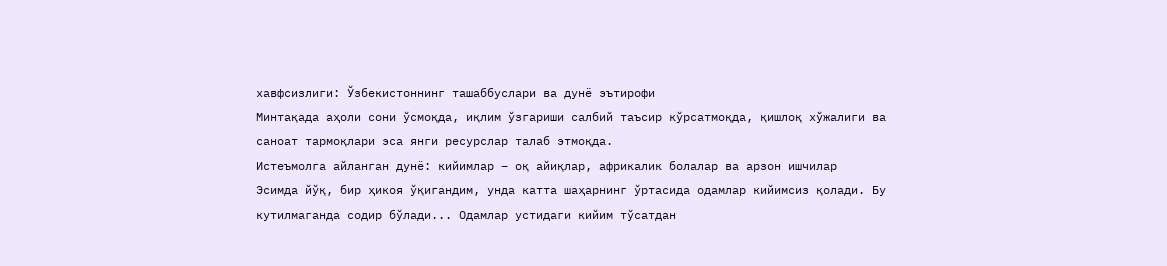хавфсизлиги: Ўзбекистоннинг ташаббуслари ва дунё эътирофи
Минтақада аҳоли сони ўсмоқда, иқлим ўзгариши салбий таъсир кўрсатмоқда, қишлоқ хўжалиги ва саноат тармоқлари эса янги ресурслар талаб этмоқда.
Истеъмолга айланган дунё: кийимлар – оқ айиқлар, африкалик болалар ва арзон ишчилар
Эсимда йўқ, бир ҳикоя ўқигандим, унда катта шаҳарнинг ўртасида одамлар кийимсиз қолади. Бу кутилмаганда содир бўлади... Одамлар устидаги кийим тўсатдан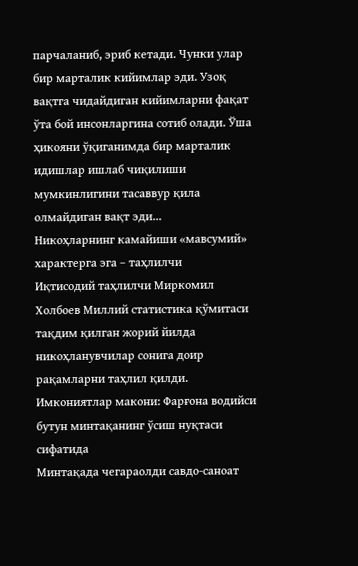парчаланиб, эриб кетади. Чунки улар бир марталик кийимлар эди. Узоқ вақтга чидайдиган кийимларни фақат ўта бой инсонларгина сотиб олади. Ўша ҳикояни ўқиганимда бир марталик идишлар ишлаб чиқилиши мумкинлигини тасаввур қила олмайдиган вақт эди...
Никоҳларнинг камайиши «мавсумий» характерга эга – таҳлилчи
Иқтисодий таҳлилчи Миркомил Холбоев Миллий статистика қўмитаси тақдим қилган жорий йилда никоҳланувчилар сонига доир рақамларни таҳлил қилди.
Имкониятлар макони: Фарғона водийси бутун минтақанинг ўсиш нуқтаси сифатида
Минтақада чегараолди савдо-саноат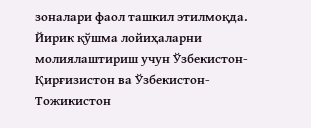зоналари фаол ташкил этилмоқда. Йирик қўшма лойиҳаларни молиялаштириш учун Ўзбекистон-Қирғизистон ва Ўзбекистон-Тожикистон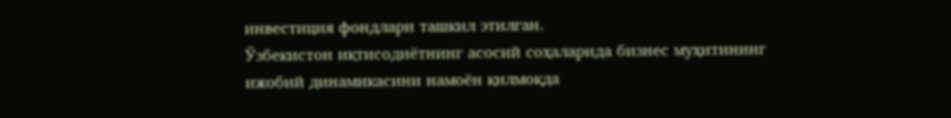инвестиция фондлари ташкил этилган.
Ўзбекистон иқтисодиётнинг асосий соҳаларида бизнес муҳитининг ижобий динамикасини намоён қилмоқда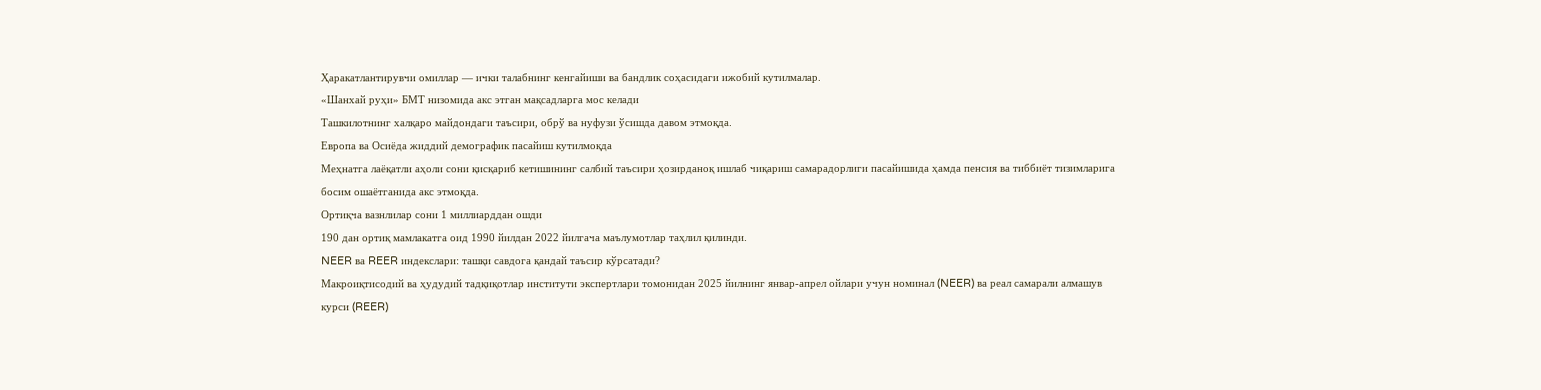Ҳаракатлантирувчи омиллар — ички талабнинг кенгайиши ва бандлик соҳасидаги ижобий кутилмалар.
«Шанхай руҳи» БМТ низомида акс этган мақсадларга мос келади
Ташкилотнинг халқаро майдондаги таъсири, обрў ва нуфузи ўсишда давом этмоқда.
Европа ва Осиёда жиддий демографик пасайиш кутилмоқда
Меҳнатга лаёқатли аҳоли сони қисқариб кетишининг салбий таъсири ҳозирданоқ ишлаб чиқариш самарадорлиги пасайишида ҳамда пенсия ва тиббиёт тизимларига босим ошаётганида акс этмоқда.
Ортиқча вазнлилар сони 1 миллиарддан ошди
190 дан ортиқ мамлакатга оид 1990 йилдан 2022 йилгача маълумотлар таҳлил қилинди.
NEER ва REER индекслари: ташқи савдога қандай таъсир кўрсатади?
Макроиқтисодий ва ҳудудий тадқиқотлар институти экспертлари томонидан 2025 йилнинг январ-апрел ойлари учун номинал (NEER) ва реал самарали алмашув курси (REER)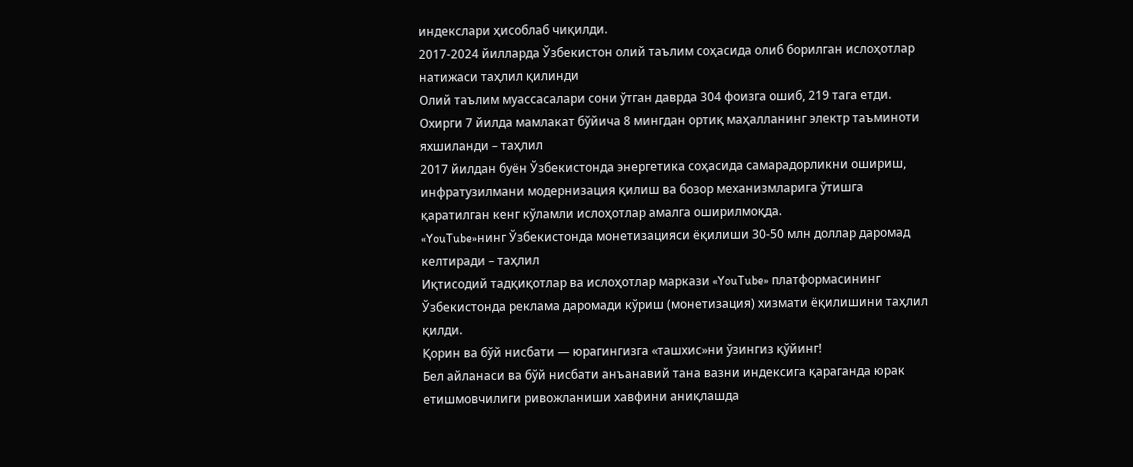индекслари ҳисоблаб чиқилди.
2017-2024 йилларда Ўзбекистон олий таълим соҳасида олиб борилган ислоҳотлар натижаси таҳлил қилинди
Олий таълим муассасалари сони ўтган даврда 304 фоизга ошиб, 219 тага етди.
Охирги 7 йилда мамлакат бўйича 8 мингдан ортиқ маҳалланинг электр таъминоти яхшиланди – таҳлил
2017 йилдан буён Ўзбекистонда энергетика соҳасида самарадорликни ошириш, инфратузилмани модернизация қилиш ва бозор механизмларига ўтишга қаратилган кенг кўламли ислоҳотлар амалга оширилмоқда.
«YouTube»нинг Ўзбекистонда монетизацияси ёқилиши 30-50 млн доллар даромад келтиради – таҳлил
Иқтисодий тадқиқотлар ва ислоҳотлар маркази «YouTube» платформасининг Ўзбекистонда реклама даромади кўриш (монетизация) хизмати ёқилишини таҳлил қилди.
Қорин ва бўй нисбати — юрагингизга «ташхис»ни ўзингиз қўйинг!
Бел айланаси ва бўй нисбати анъанавий тана вазни индексига қараганда юрак етишмовчилиги ривожланиши хавфини аниқлашда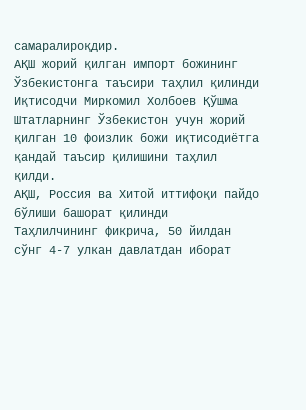самаралироқдир.
АҚШ жорий қилган импорт божининг Ўзбекистонга таъсири таҳлил қилинди
Иқтисодчи Миркомил Холбоев Қўшма Штатларнинг Ўзбекистон учун жорий қилган 10 фоизлик божи иқтисодиётга қандай таъсир қилишини таҳлил қилди.
АҚШ, Россия ва Хитой иттифоқи пайдо бўлиши башорат қилинди
Таҳлилчининг фикрича, 50 йилдан сўнг 4-7 улкан давлатдан иборат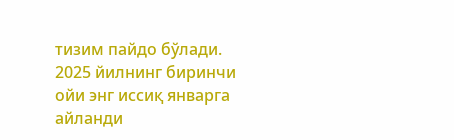тизим пайдо бўлади.
2025 йилнинг биринчи ойи энг иссиқ январга айланди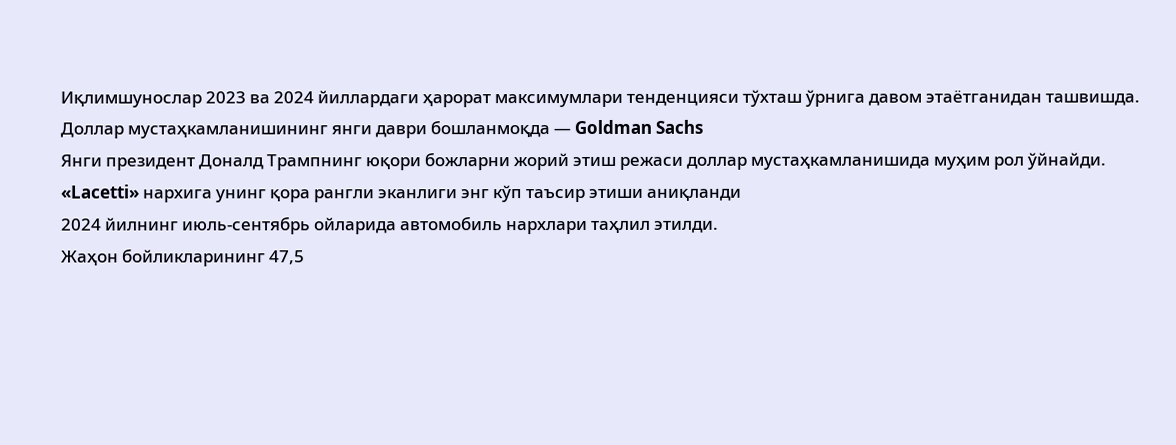Иқлимшунослар 2023 ва 2024 йиллардаги ҳарорат максимумлари тенденцияси тўхташ ўрнига давом этаётганидан ташвишда.
Доллар мустаҳкамланишининг янги даври бошланмоқда — Goldman Sachs
Янги президент Доналд Трампнинг юқори божларни жорий этиш режаси доллар мустаҳкамланишида муҳим рол ўйнайди.
«Lacetti» нархига унинг қора рангли эканлиги энг кўп таъсир этиши аниқланди
2024 йилнинг июль-сентябрь ойларида автомобиль нархлари таҳлил этилди.
Жаҳон бойликларининг 47,5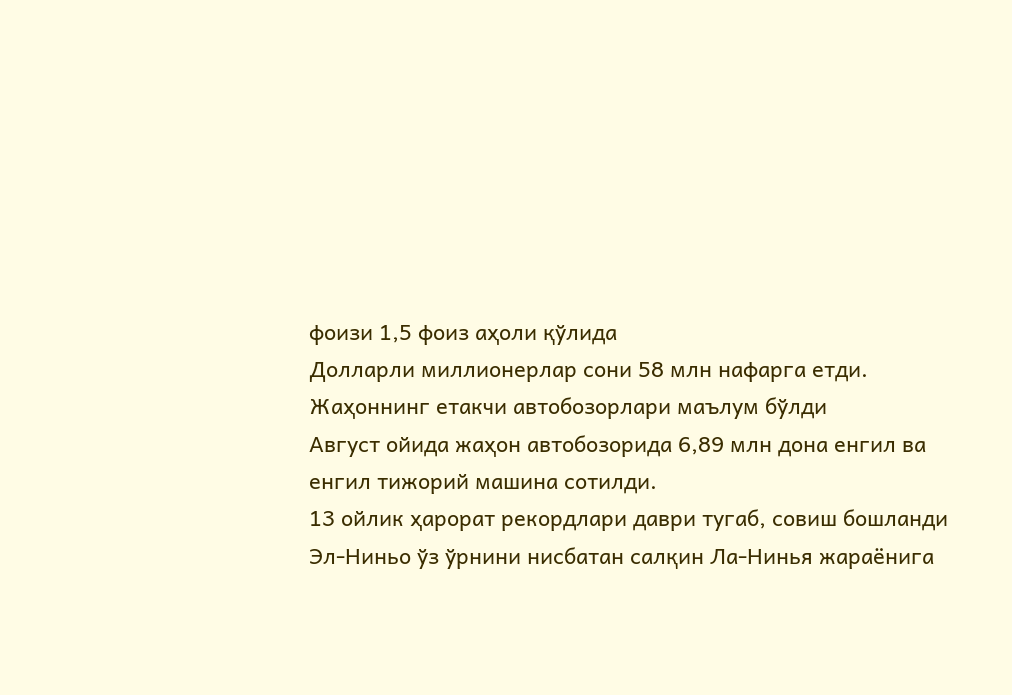фоизи 1,5 фоиз аҳоли қўлида
Долларли миллионерлар сони 58 млн нафарга етди.
Жаҳоннинг етакчи автобозорлари маълум бўлди
Август ойида жаҳон автобозорида 6,89 млн дона енгил ва енгил тижорий машина сотилди.
13 ойлик ҳарорат рекордлари даври тугаб, совиш бошланди
Эл-Ниньо ўз ўрнини нисбатан салқин Ла-Нинья жараёнига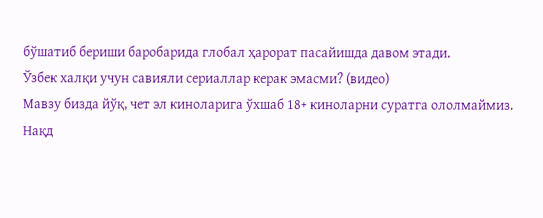бўшатиб бериши баробарида глобал ҳарорат пасайишда давом этади.
Ўзбек халқи учун савияли сериаллар керак эмасми? (видео)
Мавзу бизда йўқ, чет эл киноларига ўхшаб 18+ киноларни суратга ололмаймиз.
Нақд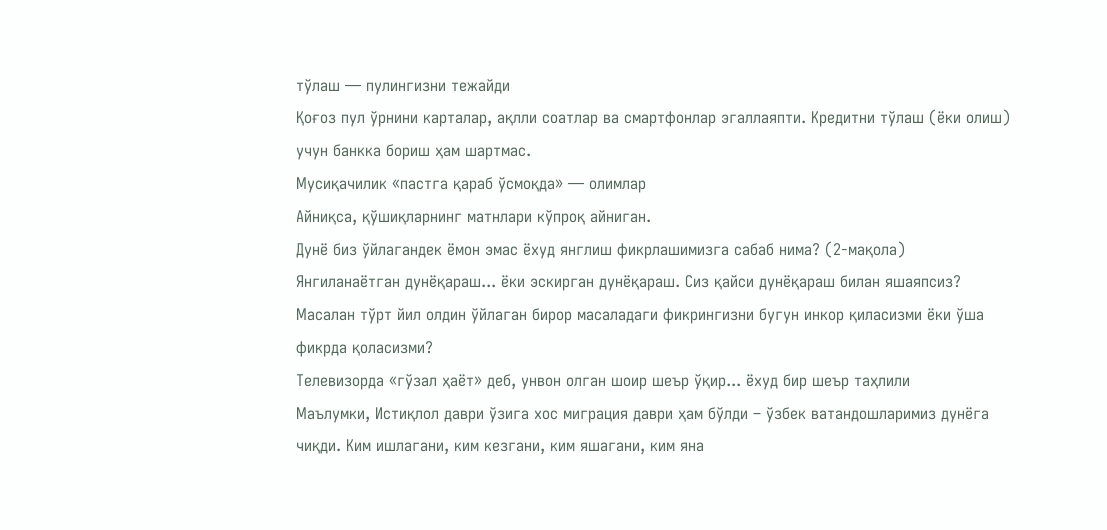тўлаш — пулингизни тежайди
Қоғоз пул ўрнини карталар, ақлли соатлар ва смартфонлар эгаллаяпти. Кредитни тўлаш (ёки олиш) учун банкка бориш ҳам шартмас.
Мусиқачилик «пастга қараб ўсмоқда» — олимлар
Айниқса, қўшиқларнинг матнлари кўпроқ айниган.
Дунё биз ўйлагандек ёмон эмас ёхуд янглиш фикрлашимизга сабаб нима? (2-мақола)
Янгиланаётган дунёқараш... ёки эскирган дунёқараш. Сиз қайси дунёқараш билан яшаяпсиз? Масалан тўрт йил олдин ўйлаган бирор масаладаги фикрингизни бугун инкор қиласизми ёки ўша фикрда қоласизми?
Телевизорда «гўзал ҳаёт» деб, унвон олган шоир шеър ўқир... ёхуд бир шеър таҳлили
Маълумки, Истиқлол даври ўзига хос миграция даври ҳам бўлди – ўзбек ватандошларимиз дунёга чиқди. Ким ишлагани, ким кезгани, ким яшагани, ким яна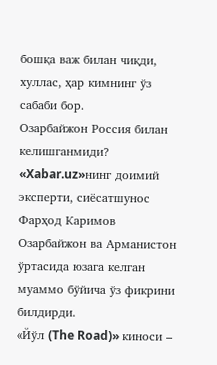бошқа важ билан чиқди, хуллас, ҳар кимнинг ўз сабаби бор.
Озарбайжон Россия билан келишганмиди?
«Xabar.uz»нинг доимий эксперти, сиёсатшунос Фарҳод Каримов Озарбайжон ва Арманистон ўртасида юзага келган муаммо бўйича ўз фикрини билдирди.
«Йўл (The Road)» киноси –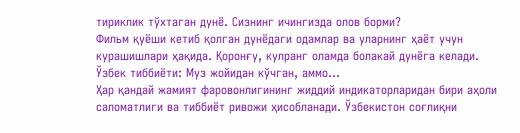тириклик тўхтаган дунё. Сизнинг ичингизда олов борми?
Фильм қуёши кетиб қолган дунёдаги одамлар ва уларнинг ҳаёт учун курашишлари ҳақида. Қоронғу, кулранг оламда болакай дунёга келади.
Ўзбек тиббиёти: Муз жойидан кўчган, аммо...
Ҳар қандай жамият фаровонлигининг жиддий индикаторларидан бири аҳоли саломатлиги ва тиббиёт ривожи ҳисобланади. Ўзбекистон соғлиқни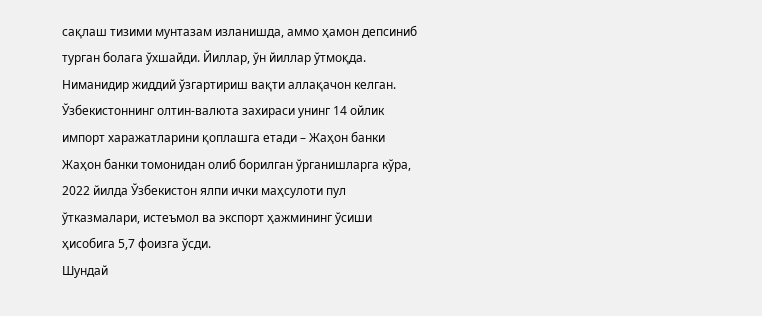сақлаш тизими мунтазам изланишда, аммо ҳамон депсиниб турган болага ўхшайди. Йиллар, ўн йиллар ўтмоқда. Ниманидир жиддий ўзгартириш вақти аллақачон келган.
Ўзбекистоннинг олтин-валюта захираси унинг 14 ойлик импорт харажатларини қоплашга етади – Жаҳон банки
Жаҳон банки томонидан олиб борилган ўрганишларга кўра, 2022 йилда Ўзбекистон ялпи ички маҳсулоти пул ўтказмалари, истеъмол ва экспорт ҳажмининг ўсиши ҳисобига 5,7 фоизга ўсди.
Шундай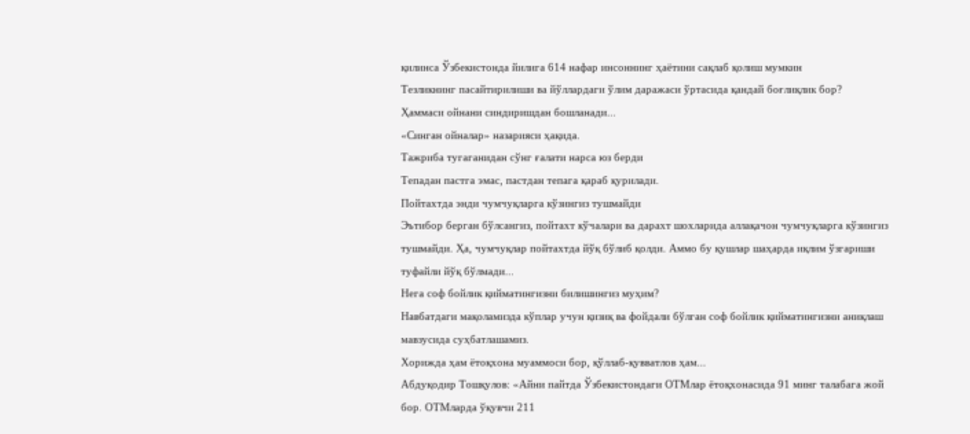қилинса Ўзбекистонда йилига 614 нафар инсоннинг ҳаётини сақлаб қолиш мумкин
Тезликнинг пасайтирилиши ва йўллардаги ўлим даражаси ўртасида қандай боғлиқлик бор?
Ҳаммаси ойнани синдиришдан бошланади...
«Синган ойналар» назарияси ҳақида.
Тажриба тугаганидан сўнг ғалати нарса юз берди
Тепадан пастга эмас, пастдан тепага қараб қурилади.
Пойтахтда энди чумчуқларга кўзингиз тушмайди
Эътибор берган бўлсангиз, пойтахт кўчалари ва дарахт шохларида аллақачон чумчуқларга кўзингиз тушмайди. Ҳа, чумчуқлар пойтахтда йўқ бўлиб қолди. Аммо бу қушлар шаҳарда иқлим ўзгариши туфайли йўқ бўлмади...
Нега соф бойлик қийматингизни билишингиз муҳим?
Навбатдаги мақоламизда кўплар учун қизиқ ва фойдали бўлган соф бойлик қийматингизни аниқлаш мавзусида суҳбатлашамиз.
Хорижда ҳам ётоқхона муаммоси бор, қўллаб-қувватлов ҳам...
Абдуқодир Тошқулов: «Айни пайтда Ўзбекистондаги ОТМлар ётоқхонасида 91 минг талабага жой бор. ОТМларда ўқувчи 211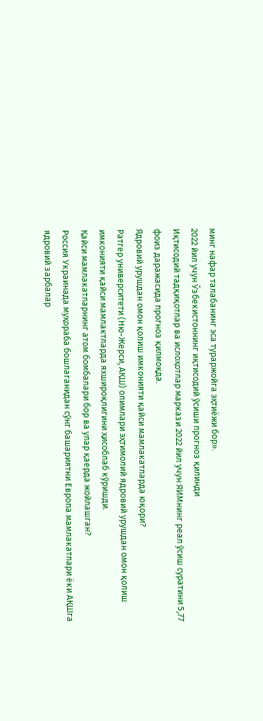минг нафар талабанинг эса тураржойга эҳтиёжи бор».
2022 йил учун Ўзбекистоннинг иқтисодий ўсиши прогноз қилинди
Иқтисодий тадқиқотлар ва ислоҳотлар маркази 2022 йил учун ЯИМнинг реал ўсиш суратини 5,77 фоиз даражасида прогноз қилмоқда.
Ядровий урушдан омон қолиш имконияти қайси мамлакатларда юқори?
Ратгер университети (Ню-Жерси, АҚШ) олимлари эҳтимолий ядровий урушдан омон қолиш имконияти қайси мамлактларда яхшироқлигини ҳисоблаб кўришди.
Қайси мамлакатларнинг атом бомбалари бор ва улар қаерда жойлашган?
Россия Украинада муҳораба бошлаганидан сўнг башариятни Европа мамлакатлари ёки АҚШга ядровий зарбалар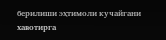берилиши эҳтимоли кучайгани хавотирга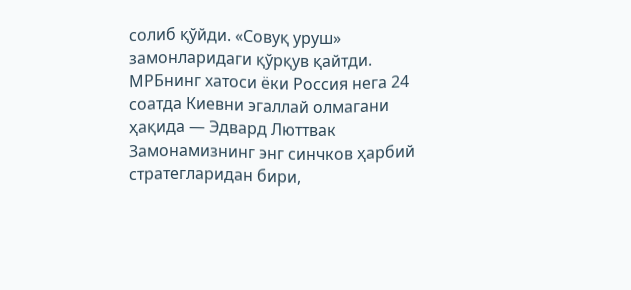солиб қўйди. «Совуқ уруш» замонларидаги қўрқув қайтди.
МРБнинг хатоси ёки Россия нега 24 соатда Киевни эгаллай олмагани ҳақида — Эдвард Люттвак
Замонамизнинг энг синчков ҳарбий стратегларидан бири,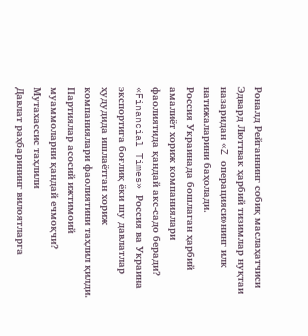Роналд Рейганнинг собиқ маслаҳатчиси Эдвард Люттвак ҳарбий тизимлар нуқтаи назаридан «Z операцияси»нинг илк натижаларини баҳолади.
Россия Украинада бошлаган ҳарбий амалиёт хориж компаниялари фаолиятида қандай акс-садо беради?
«Financial Times» Россия ва Украина экспортига боғлиқ ёки шу давлатлар ҳудудида ишлаётган хориж компаниялари фаолиятини таҳлил қилди.
Партиялар асосий ижтимоий муаммоларни қандай ечмоқчи? Мутахассис таҳлили
Давлат раҳбарининг вилоятларга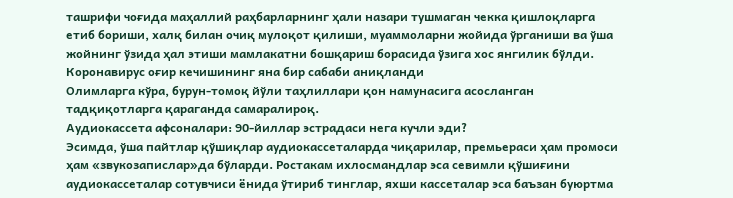ташрифи чоғида маҳаллий раҳбарларнинг ҳали назари тушмаган чекка қишлоқларга етиб бориши, халқ билан очиқ мулоқот қилиши, муаммоларни жойида ўрганиши ва ўша жойнинг ўзида ҳал этиши мамлакатни бошқариш борасида ўзига хос янгилик бўлди.
Коронавирус оғир кечишининг яна бир сабаби аниқланди
Олимларга кўра, бурун-томоқ йўли таҳлиллари қон намунасига асосланган тадқиқотларга қараганда самаралироқ.
Аудиокассета афсоналари: 90-йиллар эстрадаси нега кучли эди?
Эсимда, ўша пайтлар қўшиқлар аудиокассеталарда чиқарилар, премьераси ҳам промоси ҳам «звукозапислар»да бўларди. Ростакам ихлосмандлар эса севимли қўшиғини аудиокассеталар сотувчиси ёнида ўтириб тинглар, яхши кассеталар эса баъзан буюртма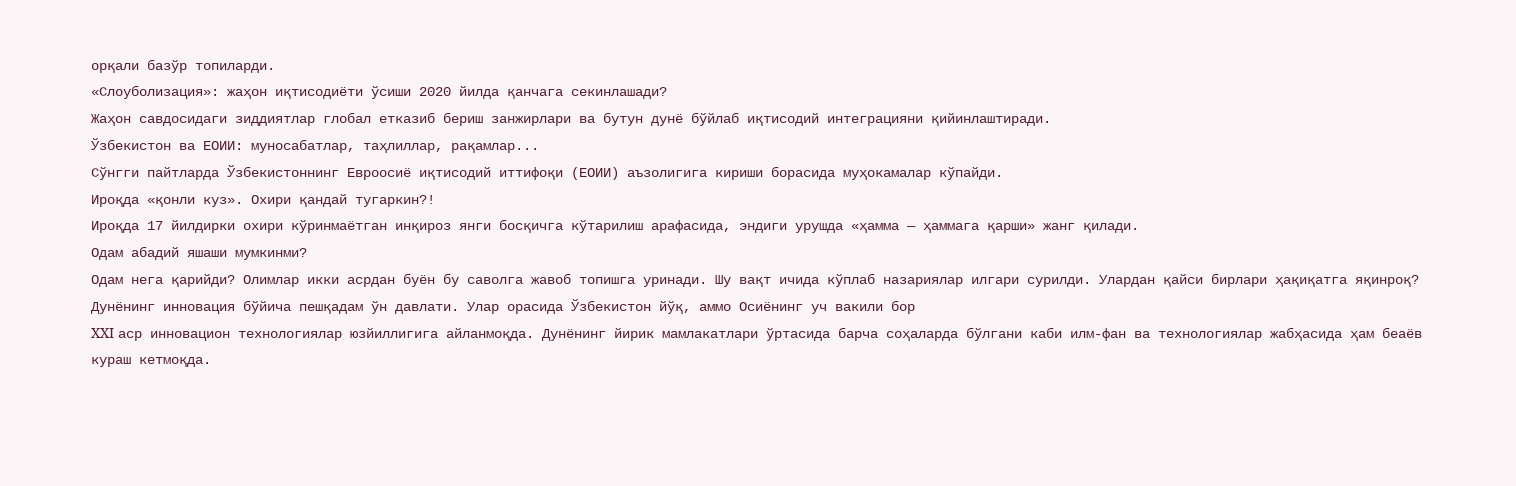орқали базўр топиларди.
«Слоуболизация»: жаҳон иқтисодиёти ўсиши 2020 йилда қанчага секинлашади?
Жаҳон савдосидаги зиддиятлар глобал етказиб бериш занжирлари ва бутун дунё бўйлаб иқтисодий интеграцияни қийинлаштиради.
Ўзбекистон ва ЕОИИ: муносабатлар, таҳлиллар, рақамлар...
Сўнгги пайтларда Ўзбекистоннинг Евроосиё иқтисодий иттифоқи (ЕОИИ) аъзолигига кириши борасида муҳокамалар кўпайди.
Ироқда «қонли куз». Охири қандай тугаркин?!
Ироқда 17 йилдирки охири кўринмаётган инқироз янги босқичга кўтарилиш арафасида, эндиги урушда «ҳамма — ҳаммага қарши» жанг қилади.
Одам абадий яшаши мумкинми?
Одам нега қарийди? Олимлар икки асрдан буён бу саволга жавоб топишга уринади. Шу вақт ичида кўплаб назариялар илгари сурилди. Улардан қайси бирлари ҳақиқатга яқинроқ?
Дунёнинг инновация бўйича пешқадам ўн давлати. Улар орасида Ўзбекистон йўқ, аммо Осиёнинг уч вакили бор
XXI аср инновацион технологиялар юзйиллигига айланмоқда. Дунёнинг йирик мамлакатлари ўртасида барча соҳаларда бўлгани каби илм-фан ва технологиялар жабҳасида ҳам беаёв кураш кетмоқда.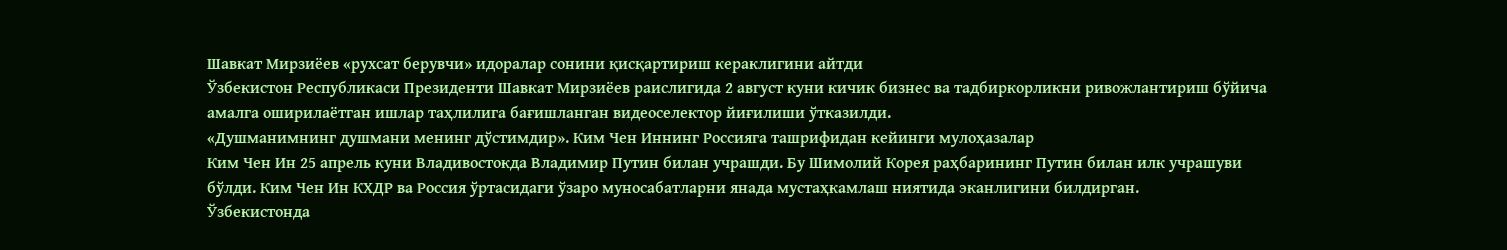Шавкат Мирзиёев «рухсат берувчи» идоралар сонини қисқартириш кераклигини айтди
Ўзбекистон Республикаси Президенти Шавкат Мирзиёев раислигида 2 август куни кичик бизнес ва тадбиркорликни ривожлантириш бўйича амалга оширилаётган ишлар таҳлилига бағишланган видеоселектор йиғилиши ўтказилди.
«Душманимнинг душмани менинг дўстимдир». Ким Чен Иннинг Россияга ташрифидан кейинги мулоҳазалар
Ким Чен Ин 25 апрель куни Владивостокда Владимир Путин билан учрашди. Бу Шимолий Корея раҳбарининг Путин билан илк учрашуви бўлди. Ким Чен Ин КХДР ва Россия ўртасидаги ўзаро муносабатларни янада мустаҳкамлаш ниятида эканлигини билдирган.
Ўзбекистонда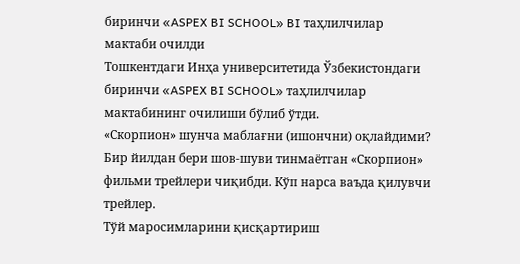биринчи «ASPEX BI SCHOOL» BI таҳлилчилар мактаби очилди
Тошкентдаги Инҳа университетида Ўзбекистондаги биринчи «ASPEX BI SCHOOL» таҳлилчилар мактабининг очилиши бўлиб ўтди.
«Скорпион» шунча маблағни (ишончни) оқлайдими?
Бир йилдан бери шов-шуви тинмаётган «Скорпион» фильми трейлери чиқибди. Кўп нарса ваъда қилувчи трейлер.
Тўй маросимларини қисқартириш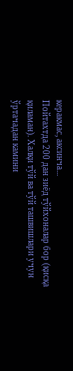керакмас, аксинча...
Пойтахтда 200 дан зиёд тўйхоналар бор (қисқа қиламан). Халқи тўй ва тўй ташвишлари учун ўртачадан камини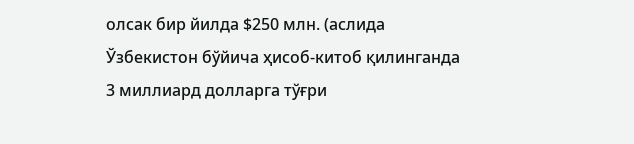олсак бир йилда $250 млн. (аслида Ўзбекистон бўйича ҳисоб-китоб қилинганда 3 миллиард долларга тўғри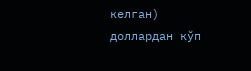келган) доллардан кўп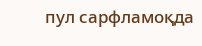пул сарфламоқда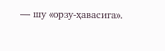— шу «орзу-ҳавасига».